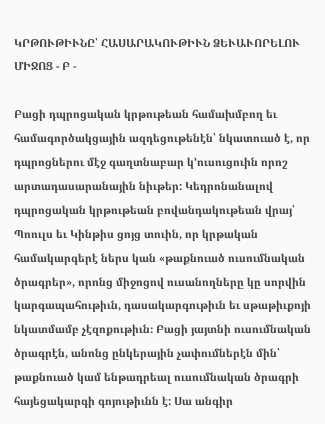ԿՐԹՈՒԹԻՒՆԸ՝ ՀԱՍԱՐԱԿՈՒԹԻՒՆ ՁԵՒԱՒՈՐԵԼՈՒ ՄԻՋՈՑ - Բ -

Բացի դպրոցական կրթութեան համախմբող եւ համագործակցային ազդեցութենէն՝ նկատուած է, որ դպրոցներու մէջ գաղտնաբար կ՚ուսուցուին որոշ արտադասարանային նիւթեր: Կեդրոնանալով դպրոցական կրթութեան բովանդակութեան վրայ՝ Պոուլս եւ Կինթիս ցոյց տուին, որ կրթական համակարգերէ ներս կան «թաքնուած ուսումնական ծրագրեր», որոնց միջոցով ուսանողները կը սորվին կարգապահութիւն, դասակարգութիւն եւ սթաթիւքոյի նկատմամբ չէզոքութիւն։ Բացի յայտնի ուսումնական ծրագրէն, անոնց ընկերային չափումներէն մին՝ թաքնուած կամ ենթադրեալ ուսումնական ծրագրի հայեցակարգի գոյութիւնն է: Սա անգիր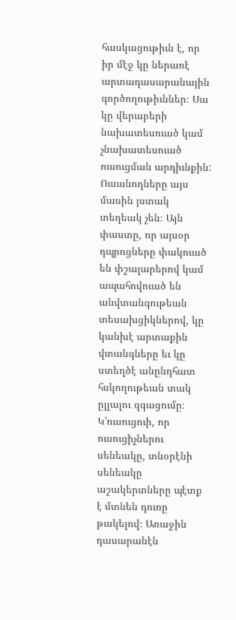հասկացութիւն է, որ իր մէջ կը ներառէ արտադասարանային գործողութիւններ։ Սա կը վերաբերի նախատեսուած կամ չնախատեսուած ուսուցման արդիւնքին: Ուսանողները այս մասին յստակ տեղեակ չեն։ Այն փաստը, որ այսօր դպրոցները փակուած են փշալարերով կամ ապահովուած են անվտանգութեան տեսախցիկներով, կը կանխէ արտաքին վտանգները եւ կը ստեղծէ անընդհատ հսկողութեան տակ ըլլալու զգացումը։ Կ'ուսուցուի, որ ուսուցիչներու սենեակը, տնօրէնի սենեակը աշակերտները պէտք է մտնեն դուռը թակելով։ Առաջին դասարանէն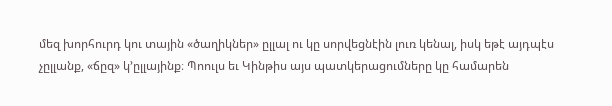մեզ խորհուրդ կու տային «ծաղիկներ» ըլլալ ու կը սորվեցնէին լուռ կենալ, իսկ եթէ այդպէս չըլլանք, «ճըզ» կ՚ըլլայինք։ Պոուլս եւ Կինթիս այս պատկերացումները կը համարեն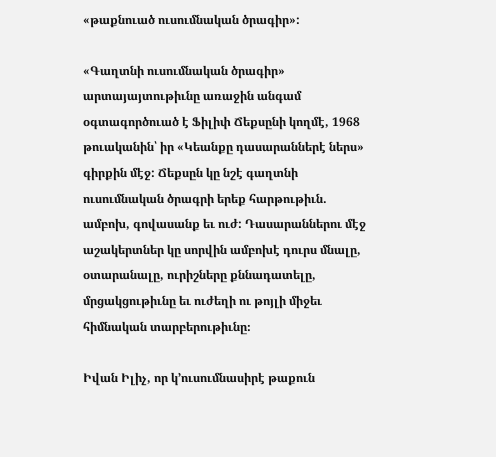«թաքնուած ուսումնական ծրագիր»:

«Գաղտնի ուսումնական ծրագիր» արտայայտութիւնը առաջին անգամ օգտագործուած է Ֆիլիփ Ճեքսընի կողմէ, 1968 թուականին՝ իր «Կեանքը դասարաններէ ներս» գիրքին մէջ: Ճեքսըն կը նշէ գաղտնի ուսումնական ծրագրի երեք հարթութիւն. ամբոխ, գովասանք եւ ուժ: Դասարաններու մէջ աշակերտներ կը սորվին ամբոխէ դուրս մնալը, օտարանալը, ուրիշները քննադատելը, մրցակցութիւնը եւ ուժեղի ու թոյլի միջեւ հիմնական տարբերութիւնը։

Իվան Իլիչ, որ կ՚ուսումնասիրէ թաքուն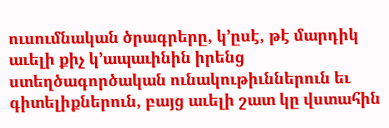ուսումնական ծրագրերը, կ՚ըսէ, թէ մարդիկ աւելի քիչ կ՚ապաւինին իրենց ստեղծագործական ունակութիւններուն եւ գիտելիքներուն, բայց աւելի շատ կը վստահին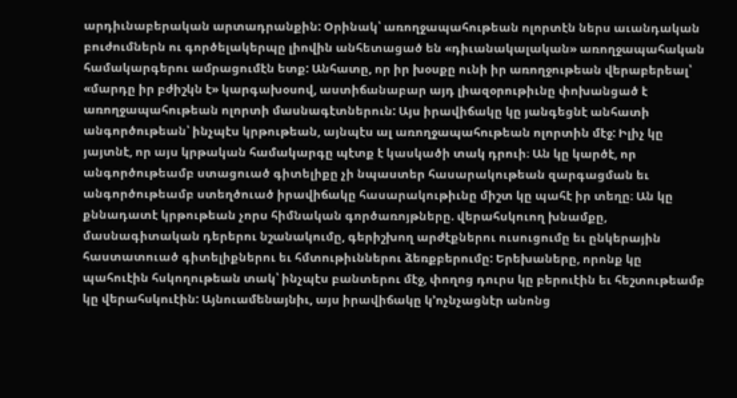արդիւնաբերական արտադրանքին: Օրինակ՝ առողջապահութեան ոլորտէն ներս աւանդական բուժումներն ու գործելակերպը լիովին անհետացած են «դիւանակալական» առողջապահական համակարգերու ամրացումէն ետք: Անհատը, որ իր խօսքը ունի իր առողջութեան վերաբերեալ՝ «մարդը իր բժիշկն է» կարգախօսով, աստիճանաբար այդ լիազօրութիւնը փոխանցած է առողջապահութեան ոլորտի մասնագէտներուն: Այս իրավիճակը կը յանգեցնէ անհատի անգործութեան՝ ինչպէս կրթութեան, այնպէս ալ առողջապահութեան ոլորտին մէջ: Իլիչ կը յայտնէ, որ այս կրթական համակարգը պէտք է կասկածի տակ դրուի։ Ան կը կարծէ, որ անգործութեամբ ստացուած գիտելիքը չի նպաստեր հասարակութեան զարգացման եւ անգործութեամբ ստեղծուած իրավիճակը հասարակութիւնը միշտ կը պահէ իր տեղը։ Ան կը քննադատէ կրթութեան չորս հիմնական գործառոյթները. վերահսկուող խնամքը, մասնագիտական դերերու նշանակումը, գերիշխող արժէքներու ուսուցումը եւ ընկերային հաստատուած գիտելիքներու եւ հմտութիւններու ձեռքբերումը: Երեխաները, որոնք կը պահուէին հսկողութեան տակ՝ ինչպէս բանտերու մէջ, փողոց դուրս կը բերուէին եւ հեշտութեամբ կը վերահսկուէին: Այնուամենայնիւ, այս իրավիճակը կ՚ոչնչացնէր անոնց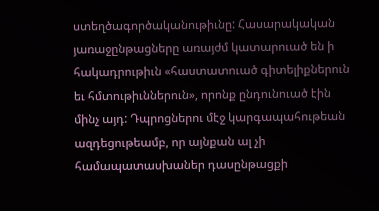ստեղծագործականութիւնը: Հասարակական յառաջընթացները առայժմ կատարուած են ի հակադրութիւն «հաստատուած գիտելիքներուն եւ հմտութիւններուն», որոնք ընդունուած էին մինչ այդ: Դպրոցներու մէջ կարգապահութեան ազդեցութեամբ, որ այնքան ալ չի համապատասխաներ դասընթացքի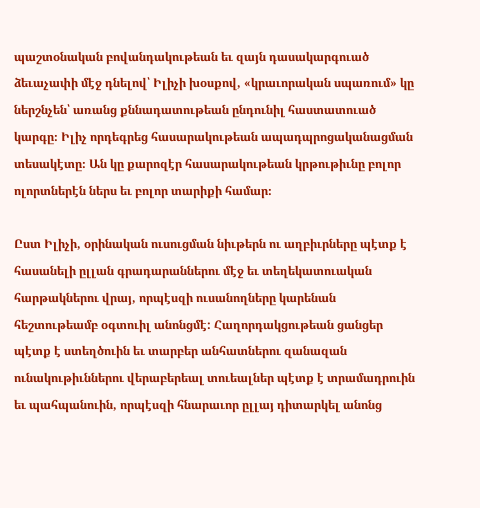պաշտօնական բովանդակութեան եւ զայն դասակարգուած ձեւաչափի մէջ դնելով՝ Իլիչի խօսքով, «կրաւորական սպառում» կը ներշնչեն՝ առանց քննադատութեան ընդունիլ հաստատուած կարգը։ Իլիչ որդեգրեց հասարակութեան ապադպրոցականացման տեսակէտը։ Ան կը քարոզէր հասարակութեան կրթութիւնը բոլոր ոլորտներէն ներս եւ բոլոր տարիքի համար։

Ըստ Իլիչի, օրինական ուսուցման նիւթերն ու աղբիւրները պէտք է հասանելի ըլլան գրադարաններու մէջ եւ տեղեկատուական հարթակներու վրայ, որպէսզի ուսանողները կարենան հեշտութեամբ օգտուիլ անոնցմէ: Հաղորդակցութեան ցանցեր պէտք է ստեղծուին եւ տարբեր անհատներու զանազան ունակութիւններու վերաբերեալ տուեալներ պէտք է տրամադրուին եւ պահպանուին, որպէսզի հնարաւոր ըլլայ դիտարկել անոնց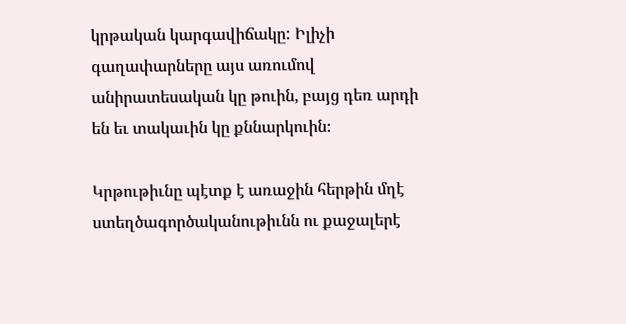կրթական կարգավիճակը: Իլիչի գաղափարները այս առումով անիրատեսական կը թուին, բայց դեռ արդի են եւ տակաւին կը քննարկուին։

Կրթութիւնը պէտք է առաջին հերթին մղէ ստեղծագործականութիւնն ու քաջալերէ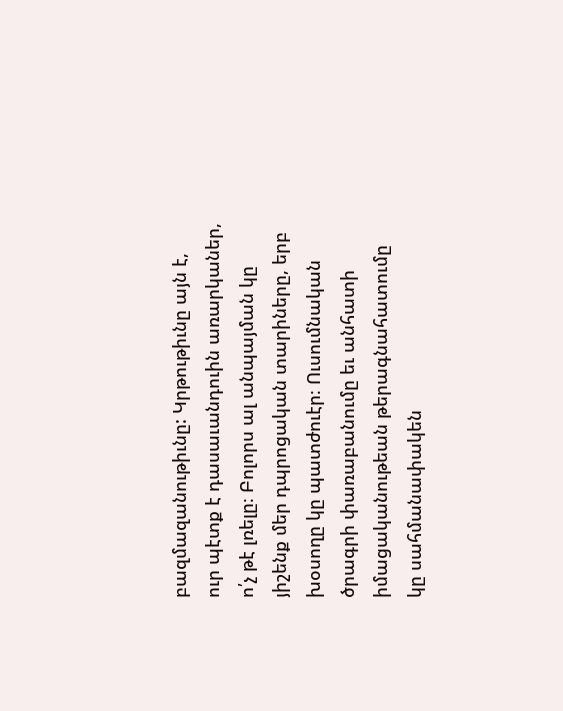բազմազանութիւնը: Կրթութիւնը այն է, ուր պէտք է դասաւանդուին առարկաներ, ո՛չ թէ լռելը։ Բոլորս ալ անպայման կը յիշենք մեր դպրոցական տարիները, երբ խօսողը կը պատժուէր։ Ուսումնական ծրագրի փառաբանումը եւ անհատի իմացականութեան թերագնահատումը կը սահմանափակեն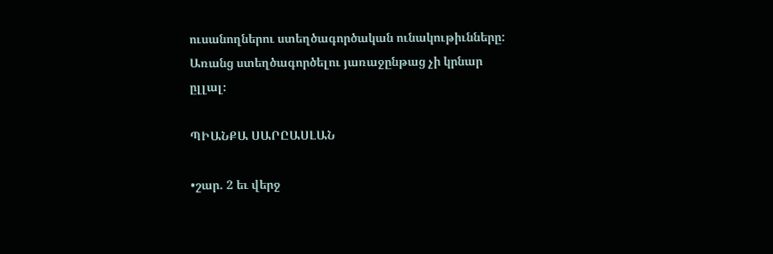ուսանողներու ստեղծագործական ունակութիւնները: Առանց ստեղծագործելու յառաջընթաց չի կրնար ըլլալ։

ՊԻԱՆՔԱ ՍԱՐԸԱՍԼԱՆ

•շար. 2 եւ վերջ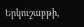Երկուշաբթի,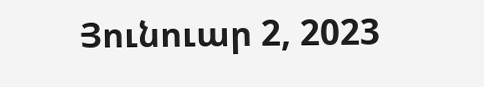Յունուար 2, 2023